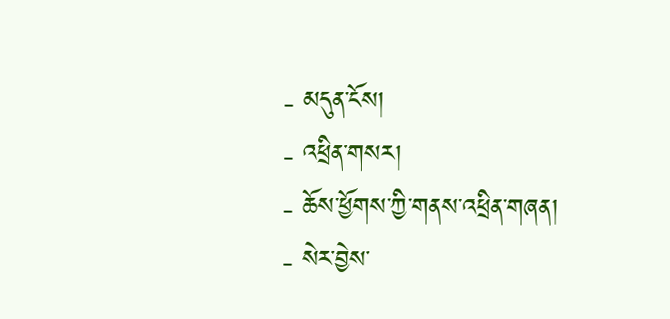- མདུན་ངོས།
- འཕྲིན་གསར།
- ཆོས་ཕྱོགས་ཀྱི་གནས་འཕྲིན་གཞན།
- སེར་བྱེས་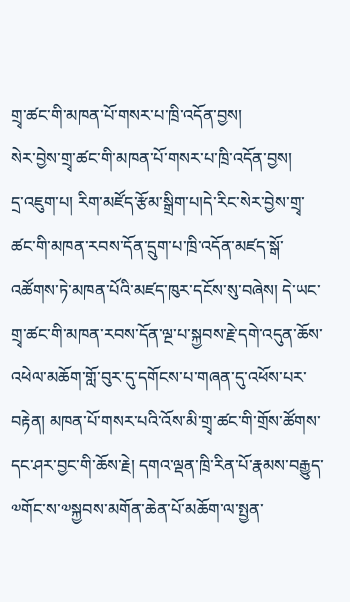གྲྭ་ཚང་གི་མཁན་པོ་གསར་པ་ཁྲི་འདོན་བྱས།
སེར་བྱེས་གྲྭ་ཚང་གི་མཁན་པོ་གསར་པ་ཁྲི་འདོན་བྱས།
དྲ་འཇུག་པ། རིག་མཛོད་རྩོམ་སྒྲིག་པ།དེ་རིང་སེར་བྱེས་གྲྭ་ཚང་གི་མཁན་རབས་དོན་དྲུག་པ་ཁྲི་འདོན་མཛད་སྒོ་འཚོགས་ཏེ་མཁན་པོའི་མཛད་ཁུར་དངོས་སུ་བཞེས། དེ་ཡང་གྲྭ་ཚང་གི་མཁན་རབས་དོན་ལྔ་པ་སྐྱབས་རྗེ་དགེ་འདུན་ཆོས་འཕེལ་མཆོག་གློ་བུར་དུ་དགོངས་པ་གཞན་དུ་འཕོས་པར་བརྟེན། མཁན་པོ་གསར་པའི་འོས་མི་གྲྭ་ཚང་གི་གྲོས་ཚོགས་དང་ཤར་བྱང་གི་ཆོས་རྗེ། དགའ་ལྡན་ཁྲི་རིན་པོ་རྣམས་བརྒྱུད་༧གོང་ས་༧སྐྱབས་མགོན་ཆེན་པོ་མཆོག་ལ་སྤྱན་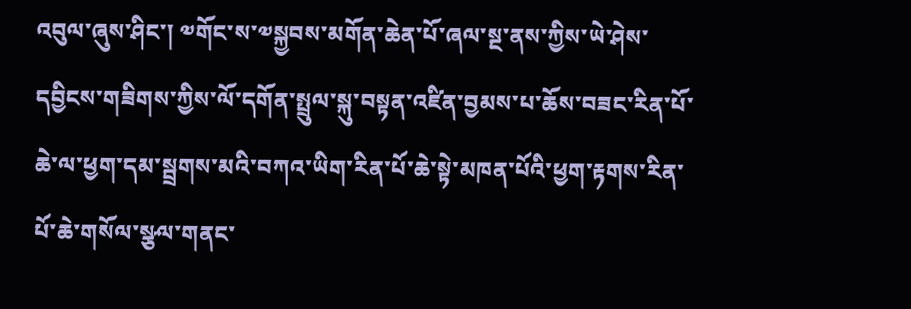འབུལ་ཞུས་ཤིང་། ༧གོང་ས་༧སྐྱབས་མགོན་ཆེན་པོ་ཞལ་སྔ་ནས་ཀྱིས་ཡེ་ཤེས་དབྱིངས་གཟིགས་ཀྱིས་ལོ་དགོན་སྤྲུལ་སྐུ་བསྟན་འཛིན་བྱམས་པ་ཆོས་བཟང་རིན་པོ་ཆེ་ལ་ཕྱག་དམ་སྦྲགས་མའི་བཀའ་ཡིག་རིན་པོ་ཆེ་སྟེ་མཁན་པོའི་ཕྱག་རྟགས་རིན་པོ་ཆེ་གསོལ་སྩལ་གནང་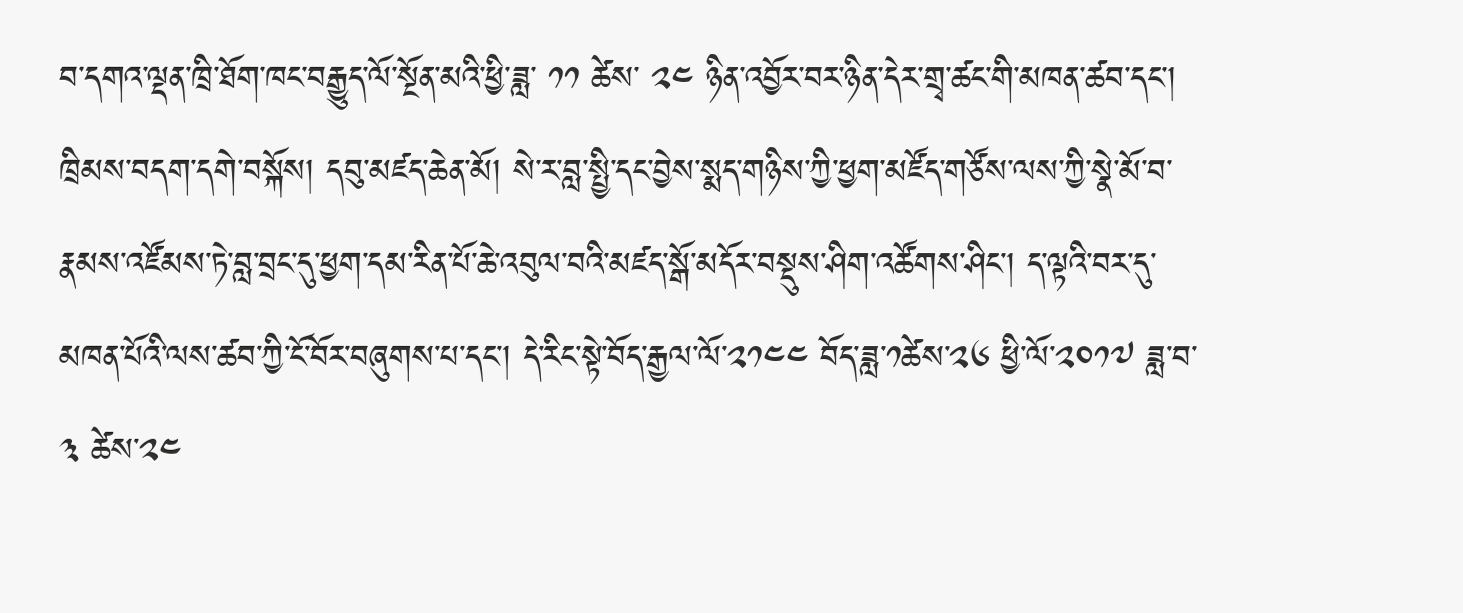བ་དགའ་ལྡན་ཁྲི་ཐོག་ཁང་བརྒྱུད་ལོ་སྔོན་མའི་ཕྱི་ཟླ་ ༡༡ ཚེས་ ༢༤ ཉིན་འབྱོར་བར་ཉིན་དེར་གྲྭ་ཚང་གི་མཁན་ཚབ་དང་། ཁྲིམས་བདག་དགེ་བསྐོས། དབུ་མཛད་ཆེན་མོ། སེ་ར་བླ་སྤྱི་དང་བྱེས་སྨད་གཉིས་ཀྱི་ཕྱག་མཛོད་གཙོས་ལས་ཀྱི་སྣེ་མོ་བ་རྣམས་འཛོམས་ཏེ་བླ་བྲང་དུ་ཕྱག་དམ་རིན་པོ་ཆེ་འབུལ་བའི་མཛད་སྒོ་མདོར་བསྡུས་ཤིག་འཚོགས་ཤིང་། ད་ལྟའི་བར་དུ་མཁན་པོའི་ལས་ཚབ་ཀྱི་ངོ་བོར་བཞུགས་པ་དང་། དེ་རིང་སྟེ་བོད་རྒྱལ་ལོ་༢༡༤༤ བོད་ཟླ་༡ཚེས་༢༦ ཕྱི་ལོ་༢༠༡༧ ཟླ་བ་༣ ཚེས་༢༤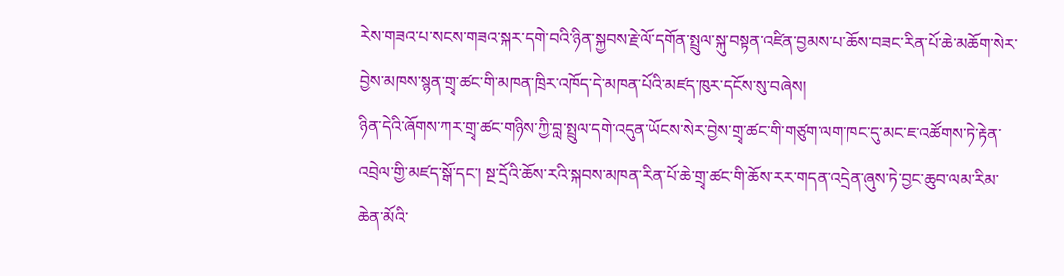རེས་གཟའ་པ་སངས་གཟའ་སྐར་དགེ་བའི་ཉིན་སྐྱབས་རྗེ་ལོ་དགོན་སྤྲུལ་སྐུ་བསྟན་འཛིན་བྱམས་པ་ཆོས་བཟང་རིན་པོ་ཆེ་མཆོག་སེར་བྱེས་མཁས་སྙན་གྲྭ་ཚང་གི་མཁན་ཁྲིར་འཁོད་དེ་མཁན་པོའི་མཛད་ཁུར་དངོས་སུ་བཞེས།
ཉིན་དེའི་ཞོགས་ཀར་གྲྭ་ཚང་གཉིས་ཀྱི་བླ་སྤྲུལ་དགེ་འདུན་ཡོངས་སེར་བྱེས་གྲྭ་ཚང་གི་གཙུག་ལག་ཁང་དུ་མང་ཇ་འཚོགས་ཏེ་རྟེན་འབྲེལ་གྱི་མཛད་སྒོ་དང་། སྔ་དྲོའི་ཆོས་རའི་སྐབས་མཁན་རིན་པོ་ཆེ་གྲྭ་ཚང་གི་ཆོས་རར་གདན་འདྲེན་ཞུས་ཏེ་བྱང་ཆུབ་ལམ་རིམ་ཆེན་མོའི་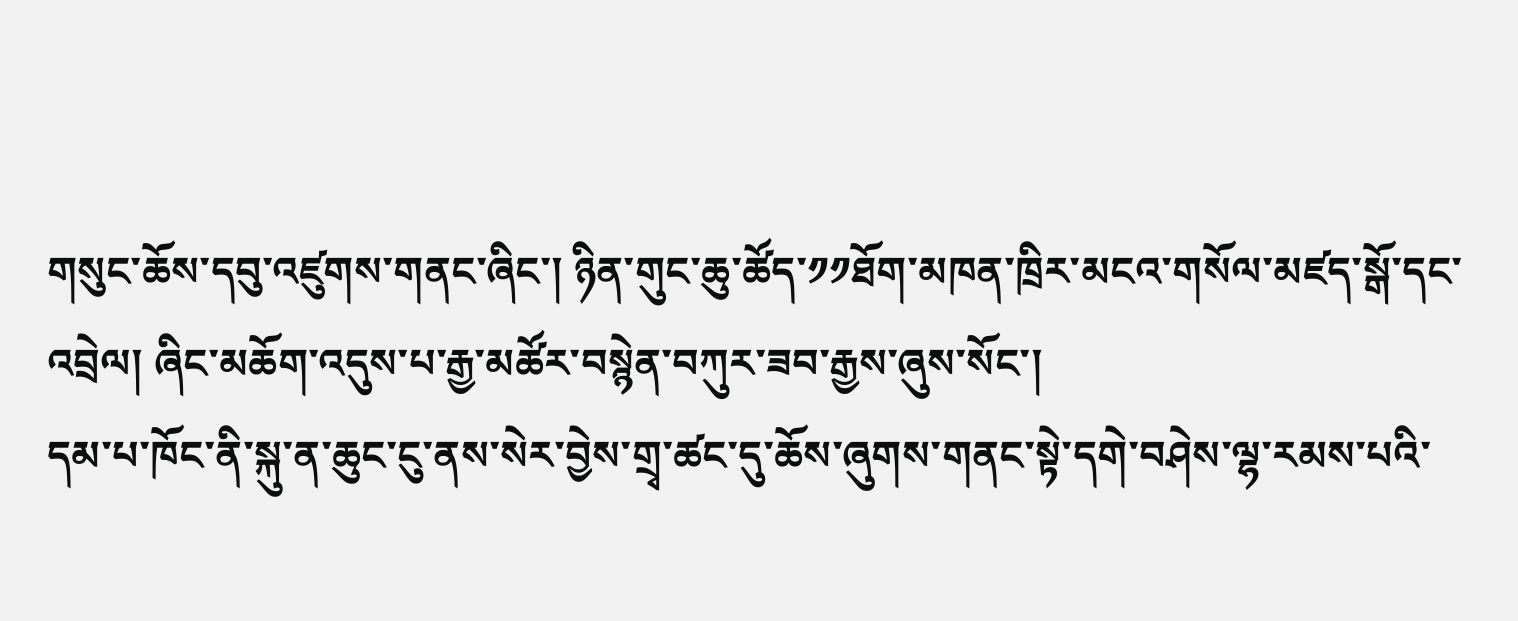གསུང་ཆོས་དབུ་འཛུགས་གནང་ཞིང་། ཉིན་གུང་ཆུ་ཚོད་༡༡ཐོག་མཁན་ཁྲིར་མངའ་གསོལ་མཛད་སྒོ་དང་འབྲེལ། ཞིང་མཆོག་འདུས་པ་རྒྱ་མཚོར་བསྙེན་བཀུར་ཟབ་རྒྱས་ཞུས་སོང་།
དམ་པ་ཁོང་ནི་སྐུ་ན་ཆུང་ངུ་ནས་སེར་བྱེས་གྲྭ་ཚང་དུ་ཆོས་ཞུགས་གནང་སྟེ་དགེ་བཤེས་ལྷ་རམས་པའི་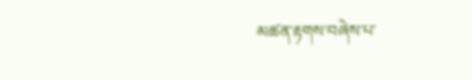མཚན་རྟགས་བཞེས་པ་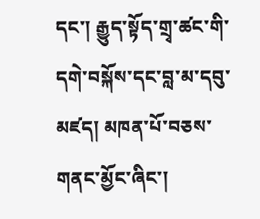དང་། རྒྱུད་སྟོད་གྲྭ་ཚང་གི་དགེ་བསྐོས་དང་བླ་མ་དབུ་མཛད། མཁན་པོ་བཅས་གནང་མྱོང་ཞིང་།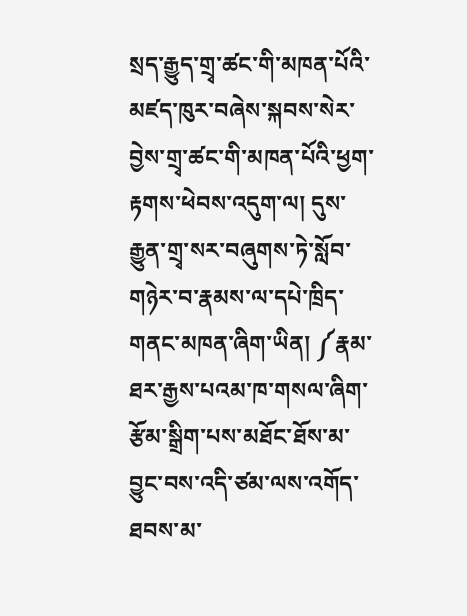སྲད་རྒྱུད་གྲྭ་ཚང་གི་མཁན་པོའི་མཛད་ཁུར་བཞེས་སྐབས་སེར་བྱེས་གྲྭ་ཚང་གི་མཁན་པོའི་ཕྱག་རྟགས་ཕེབས་འདུག་ལ། དུས་རྒྱུན་གྲྭ་སར་བཞུགས་ཏེ་སློབ་གཉེར་བ་རྣམས་ལ་དཔེ་ཁྲིད་གནང་མཁན་ཞིག་ཡིན། ༼རྣམ་ཐར་རྒྱས་པའམ་ཁ་གསལ་ཞིག་རྩོམ་སྒྲིག་པས་མཐོང་ཐོས་མ་བྱུང་བས་འདི་ཙམ་ལས་འགོད་ཐབས་མ་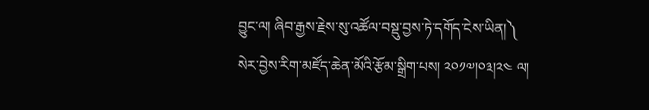བྱུང་ལ། ཞིབ་རྒྱས་རྗེས་སུ་འཚོལ་བསྡུ་བྱས་ཏེ་དགོད་ངེས་ཡིན།༽
སེར་བྱེས་རིག་མཛོད་ཆེན་མོའི་རྩོམ་སྒྲིག་པས། ༢༠༡༧།༠༣།༢༤ ལ།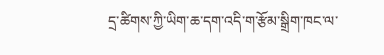དྲ་ཚིགས་ཀྱི་ཡིག་ཆ་དག་འདི་ག་རྩོམ་སྒྲིག་ཁང་ལ་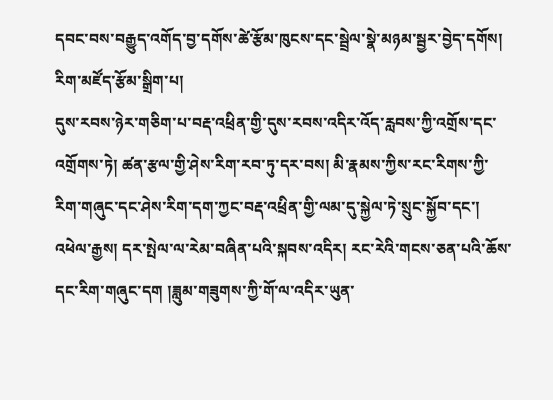དབང་བས་བརྒྱུད་འགོད་བྱ་དགོས་ཚེ་རྩོམ་ཁུངས་དང་སྦྲེལ་སྣེ་མཉམ་སྦྱར་བྱེད་དགོས།
རིག་མཛོད་རྩོམ་སྒྲིག་པ།
དུས་རབས་ཉེར་གཅིག་པ་བརྡ་འཕྲིན་གྱི་དུས་རབས་འདིར་འོད་རླབས་ཀྱི་འགྲོས་དང་འགྲོགས་ཏེ། ཚན་རྩལ་གྱི་ཤེས་རིག་རབ་ཏུ་དར་བས། མི་རྣམས་ཀྱིས་རང་རིགས་ཀྱི་རིག་གཞུང་དང་ཤེས་རིག་དག་ཀྱང་བརྡ་འཕྲིན་གྱི་ལམ་དུ་སྐྱེལ་ཏེ་སྲུང་སྐྱོབ་དང་། འཕེལ་རྒྱས། དར་སྤེལ་ལ་རེམ་བཞིན་པའི་སྐབས་འདིར། རང་རེའི་གངས་ཅན་པའི་ཆོས་དང་རིག་གཞུང་དག །ཟླུམ་གཟུགས་ཀྱི་གོ་ལ་འདིར་ཡུན་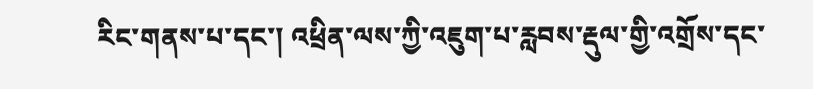རིང་གནས་པ་དང་། འཕྲིན་ལས་ཀྱི་འཇུག་པ་རླབས་རྡུལ་གྱི་འགྲོས་དང་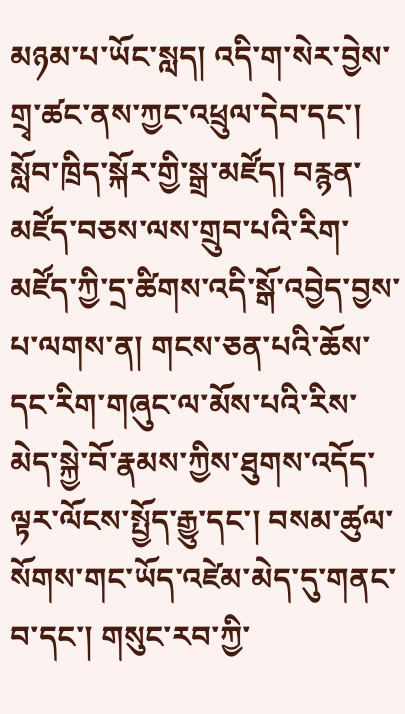མཉམ་པ་ཡོང་སླད། འདི་ག་སེར་བྱེས་གྲྭ་ཚང་ནས་ཀྱང་འཕྲུལ་དེབ་དང་། སློབ་ཁྲིད་སྐོར་གྱི་སྒྲ་མཛོད། བརྙན་མཛོད་བཅས་ལས་གྲུབ་པའི་རིག་མཛོད་ཀྱི་དྲ་ཚིགས་འདི་སྒོ་འབྱེད་བྱས་པ་ལགས་ན། གངས་ཅན་པའི་ཆོས་དང་རིག་གཞུང་ལ་མོས་པའི་རིས་མེད་སྐྱེ་བོ་རྣམས་ཀྱིས་ཐུགས་འདོད་ལྟར་ལོངས་སྤྱོད་རྒྱུ་དང་། བསམ་ཚུལ་སོགས་གང་ཡོད་འཛེམ་མེད་དུ་གནང་བ་དང་། གསུང་རབ་ཀྱི་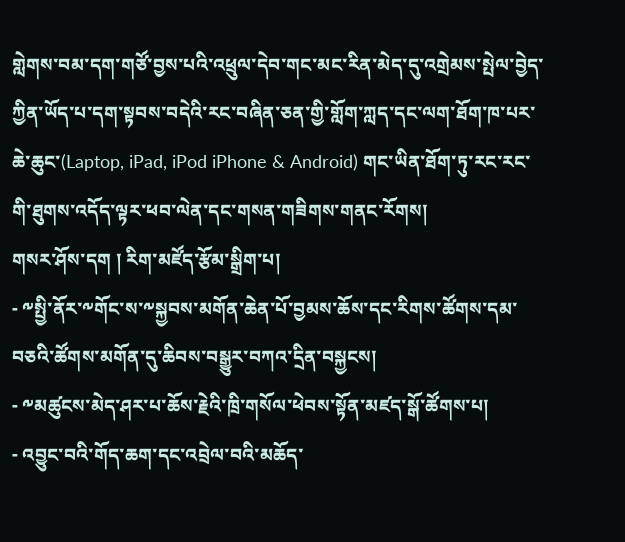གླེགས་བམ་དག་གཙོ་བྱས་པའི་འཕྲུལ་དེབ་གང་མང་རིན་མེད་དུ་འགྲེམས་སྤེལ་བྱེད་ཀྱིན་ཡོད་པ་དག་སྟབས་བདེའི་རང་བཞིན་ཅན་གྱི་གློག་ཀླད་དང་ལག་ཐོག་ཁ་པར་ཆེ་ཆུང་(Laptop, iPad, iPod iPhone & Android) གང་ཡིན་ཐོག་ཏུ་རང་རང་གི་ཐུགས་འདོད་ལྟར་ཕབ་ལེན་དང་གསན་གཟིགས་གནང་རོགས།
གསར་ཤོས་དག ། རིག་མཛོད་རྩོམ་སྒྲིག་པ།
- ༸སྤྱི་ནོར་༸གོང་ས་༸སྐྱབས་མགོན་ཆེན་པོ་བྱམས་ཆོས་དང་རིགས་ཚོགས་དམ་བཅའི་ཚོགས་མགོན་དུ་ཆིབས་བསྒྱུར་བཀའ་དྲིན་བསྐྱངས།
- ༸མཚུངས་མེད་ཤར་པ་ཆོས་རྗེའི་ཁྲི་གསོལ་ཕེབས་སྟོན་མཛད་སྒོ་ཚོགས་པ།
- འབྱུང་བའི་གོད་ཆག་དང་འབྲེལ་བའི་མཆོད་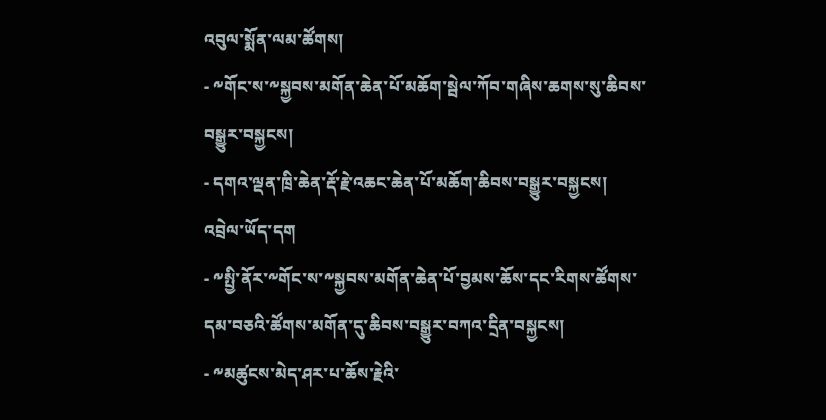འབུལ་སྨོན་ལམ་ཚོགས།
- ༸གོང་ས་༸སྐྱབས་མགོན་ཆེན་པོ་མཆོག་སྦེལ་ཀོབ་གཞིས་ཆགས་སུ་ཆིབས་བསྒྱུར་བསྐྱངས།
- དགའ་ལྡན་ཁྲི་ཆེན་རྡོ་རྗེ་འཆང་ཆེན་པོ་མཆོག་ཆིབས་བསྒྱུར་བསྐྱངས།
འབྲེལ་ཡོད་དག
- ༸སྤྱི་ནོར་༸གོང་ས་༸སྐྱབས་མགོན་ཆེན་པོ་བྱམས་ཆོས་དང་རིགས་ཚོགས་དམ་བཅའི་ཚོགས་མགོན་དུ་ཆིབས་བསྒྱུར་བཀའ་དྲིན་བསྐྱངས།
- ༸མཚུངས་མེད་ཤར་པ་ཆོས་རྗེའི་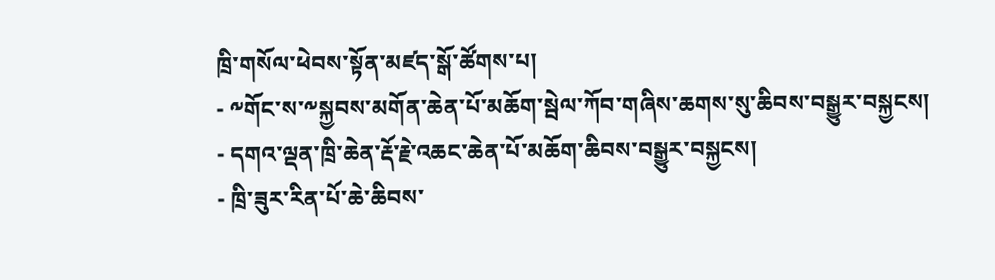ཁྲི་གསོལ་ཕེབས་སྟོན་མཛད་སྒོ་ཚོགས་པ།
- ༸གོང་ས་༸སྐྱབས་མགོན་ཆེན་པོ་མཆོག་སྦེལ་ཀོབ་གཞིས་ཆགས་སུ་ཆིབས་བསྒྱུར་བསྐྱངས།
- དགའ་ལྡན་ཁྲི་ཆེན་རྡོ་རྗེ་འཆང་ཆེན་པོ་མཆོག་ཆིབས་བསྒྱུར་བསྐྱངས།
- ཁྲི་ཟུར་རིན་པོ་ཆེ་ཆིབས་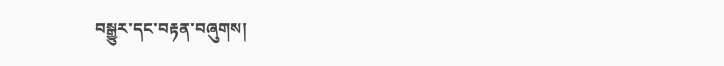བསྒྱུར་དང་བརྟན་བཞུགས།